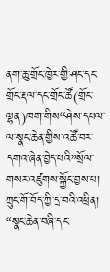ནག་ཆུ་གྲོང་ཁྱེར་གྱི་ཤང་དང་གྲོང་རྡལ་དང་གྲོང་ཚོ(གྲོང་ལྷན)ཁག་གིས“ཤེས་དཔལ་ལ་སྣང་ཆེན་གྱིས་འཚོ་བར་དགའ་ཞེན་བྱེད་པའི”སྲོལ་གསར་འཛུགས་སྐྱོང་བྱས་པ།
ཀྲུང་གོ་བོད་ཀྱི་དྲ་བའི་འཕྲིན།  “སྣང་ཆེན་བཞི་དང་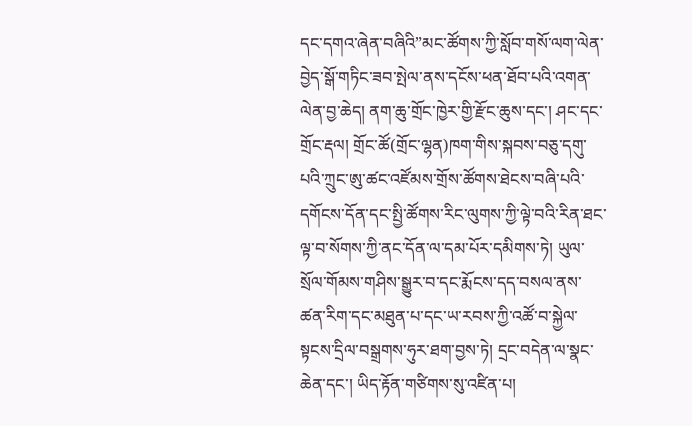དང་དགའ་ཞེན་བཞིའི”མང་ཚོགས་ཀྱི་སློབ་གསོ་ལག་ལེན་བྱེད་སྒོ་གཏིང་ཟབ་སྤེལ་ནས་དངོས་ཕན་ཐོབ་པའི་འགན་ལེན་བྱ་ཆེད། ནག་ཆུ་གྲོང་ཁྱེར་གྱི་རྫོང་ཆུས་དང་། ཤང་དང་གྲོང་རྡལ། གྲོང་ཚོ(གྲོང་ལྷན)ཁག་གིས་སྐབས་བཅུ་དགུ་པའི་ཀྲུང་ཨུ་ཚང་འཛོམས་གྲོས་ཚོགས་ཐེངས་བཞི་པའི་དགོངས་དོན་དང་སྤྱི་ཚོགས་རིང་ལུགས་ཀྱི་ལྟེ་བའི་རིན་ཐང་ལྟ་བ་སོགས་ཀྱི་ནང་དོན་ལ་དམ་པོར་དམིགས་ཏེ། ཡུལ་སྲོལ་གོམས་གཤིས་སྒྱུར་བ་དང་རྨོངས་དད་བསལ་ནས་ཚན་རིག་དང་མཐུན་པ་དང་ཡ་རབས་ཀྱི་འཚོ་བ་སྐྱེལ་སྟངས་དྲིལ་བསྒྲགས་ཧུར་ཐག་བྱས་ཏེ། དྲང་བདེན་ལ་སྣང་ཆེན་དང་། ཡིད་རྟོན་གཙིགས་སུ་འཛིན་པ།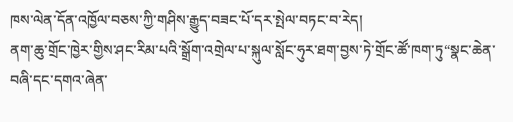ཁས་ལེན་དོན་འཁྱོལ་བཅས་ཀྱི་གཤིས་རྒྱུད་བཟང་པོ་དར་སྤེལ་བཏང་བ་རེད།
ནག་ཆུ་གྲོང་ཁྱེར་གྱིས་ཤང་རིམ་པའི་སྒྲོག་འགྲེལ་པ་སྐུལ་སློང་ཧུར་ཐག་བྱས་ཏེ་གྲོང་ཚོ་ཁག་ཏུ“སྣང་ཆེན་བཞི་དང་དགའ་ཞེན་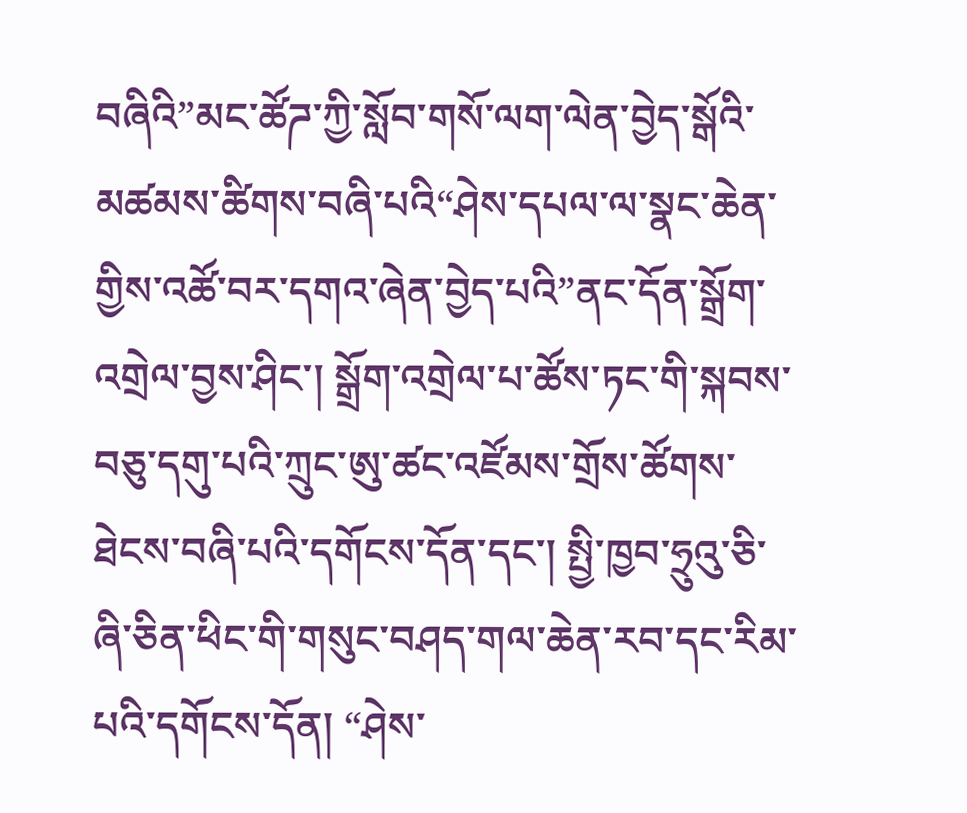བཞིའི”མང་ཚོཌ་ཀྱི་སློབ་གསོ་ལག་ལེན་བྱེད་སྒོའི་མཚམས་ཚིགས་བཞི་པའི“ཤེས་དཔལ་ལ་སྣང་ཆེན་གྱིས་འཚོ་བར་དགའ་ཞེན་བྱེད་པའི”ནང་དོན་སྒྲོག་འགྲེལ་བྱས་ཤིང་། སྒྲོག་འགྲེལ་པ་ཚོས་ཏང་གི་སྐབས་བཅུ་དགུ་པའི་ཀྲུང་ཨུ་ཚང་འཛོམས་གྲོས་ཚོགས་ཐེངས་བཞི་པའི་དགོངས་དོན་དང་། སྤྱི་ཁྱབ་ཧྲུའུ་ཅི་ཞི་ཅིན་ཕིང་གི་གསུང་བཤད་གལ་ཆེན་རབ་དང་རིམ་པའི་དགོངས་དོན། “ཤེས་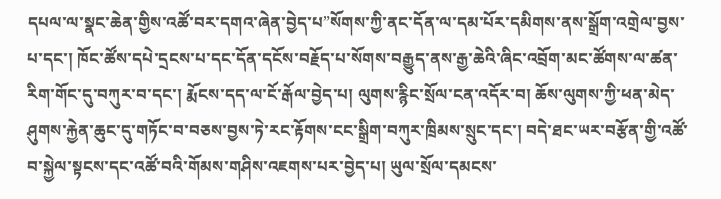དཔལ་ལ་སྣང་ཆེན་གྱིས་འཚོ་བར་དགའ་ཞེན་བྱེད་པ”སོགས་ཀྱི་ནང་དོན་ལ་དམ་པོར་དམིགས་ནས་སྒྲོག་འགྲེལ་བྱས་པ་དང་། ཁོང་ཚོས་དཔེ་དྲངས་པ་དང་དོན་དངོས་བརྗོད་པ་སོགས་བརྒྱུད་ནས་རྒྱ་ཆེའི་ཞིང་འབྲོག་མང་ཚོགས་ལ་ཚན་རིག་གོང་དུ་བཀུར་བ་དང་། རྨོངས་དད་ལ་ངོ་རྒོལ་བྱེད་པ། ལུགས་རྙིང་སྲོལ་ངན་འདོར་བ། ཆོས་ལུགས་ཀྱི་ཕན་མེད་ཤུགས་རྐྱེན་ཆུང་དུ་གཏོང་བ་བཅས་བྱས་ཏེ་རང་རྟོགས་ངང་སྒྲིག་བཀུར་ཁྲིམས་སྲུང་དང་། བདེ་ཐང་ཡར་བརྩོན་གྱི་འཚོ་བ་སྐྱེལ་སྟངས་དང་འཚོ་བའི་གོམས་གཤིས་འཇགས་པར་བྱེད་པ། ཡུལ་སྲོལ་དམངས་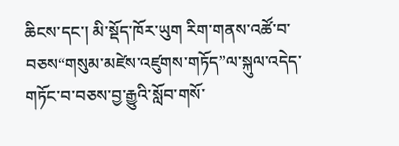ཆིངས་དང་། མི་སྡོད་ཁོར་ཡུག རིག་གནས་འཚོ་བ་བཅས“གསུམ་མཛེས་འཛུགས་གཏོད”ལ་སྐུལ་འདེད་གཏོང་བ་བཅས་བྱ་རྒྱུའི་སློབ་གསོ་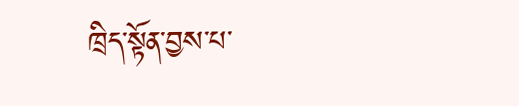ཁྲིད་སྟོན་བྱས་པ་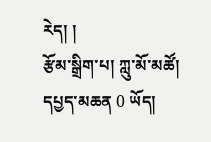རེད། །
རྩོམ་སྒྲིག་པ། ཀླུ་མོ་མཚོ།
དཔྱད་མཆན 0 ཡོད།